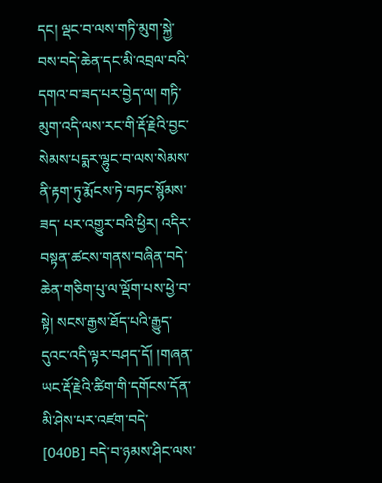དང། ལྡང་བ་ལས་གཏི་མུག་སྐྱེ་བས་བདེ་ཆེན་དང་མི་འབྲལ་བའི་དགའ་བ་ཟད་པར་བྱེད་ལ། གཏི་མུག་འདི་ལས་རང་གི་རྡོ་རྗེའི་བྱང་སེམས་པདྨར་ལྷུང་བ་ལས་སེམས་ནི་རྟག་ཏུ་རྨོངས་ཏེ་བཏང་སྙོམས་ཟད་ པར་འགྱུར་བའི་ཕྱིར། འདིར་བསྟན་ཚངས་གནས་བཞིན་བདེ་ཆེན་གཅིག་པུ་ལ་ལྡོག་པས་ཕྱེ་བ་སྟེ། སངས་རྒྱས་ཐོད་པའི་རྒྱུད་དུའང་འདི་ལྟར་བཤད་དོ། །གཞན་ཡང་རྡོ་རྗེའི་ཚིག་གི་དགོངས་དོན་མི་ཤེས་པར་འཛག་བདེ་ [040B] བདེ་བ་ཉམས་ཤིང་ལས་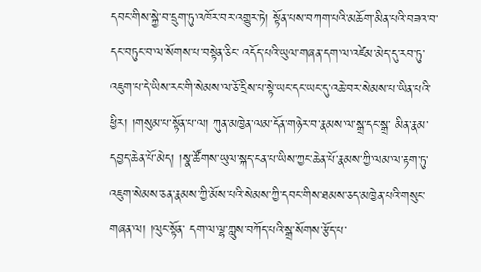དབང་གིས་སྐྱེ་བ་དྲུག་ཏུ་འཁོར་བར་འགྱུར་ཏེ། སྟོན་པས་བཀག་པའི་མཆོག་མིན་པའི་བཟའ་བ་དང་བཏུང་བ་ལ་སོགས་པ་བསྟེན་ཅིང་ འདོད་པའི་ཡུལ་གཞན་དག་ལ་འཛེམ་མེད་དུ་རབ་ཏུ་འཇུག་པ་དེ་ཡིས་རང་གི་སེམས་ལ་ཅོ་དྲིས་པ་སྟེ་ཡང་དང་ཡང་དུ་འཆེ་བར་སེམས་པ་ཡིན་པའི་ཕྱིར། །གསུམ་པ་སྟོན་པ་ལ། ཀུན་མཁྱེན་ལམ་དོན་གཉེར་བ་རྣམས་ལ་སྒྲ་དང་སྒྲ་ མིན་རྣམ་དབྱད་ཆེན་པོ་མེད། །སྣ་ཚོགས་ཡུལ་སྐད་ངན་པ་ཡིས་ཀྱང་ཆེན་པོ་རྣམས་ཀྱི་ལམ་ལ་རྟག་ཏུ་འཇུག་སེམས་ཅན་རྣམས་ཀྱི་མོས་པའི་སེམས་ཀྱི་དབང་གིས་ཐམས་ཅད་མཁྱེན་པའི་གསུང་གཞན་ལ། །ལུང་སྟོན་ དག་ལ་ལྷ་ཀླུས་བཀོད་པའི་སྒྲ་སོགས་རྩོད་པ་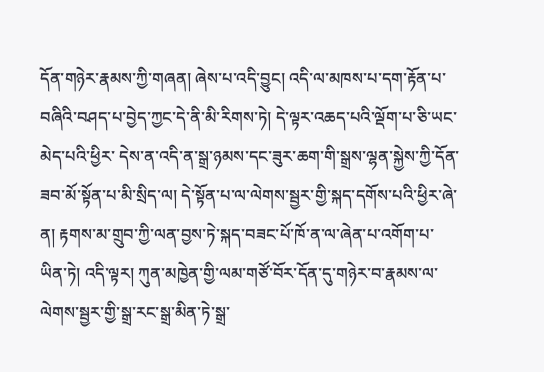དོན་གཉེར་རྣམས་ཀྱི་གཞན། ཞེས་པ་འདི་བྱུང། འདི་ལ་མཁས་པ་དག་རྟོན་པ་བཞིའི་བཤད་པ་བྱེད་ཀྱང་དེ་ནི་མི་རིགས་ཏེ། དེ་ལྟར་འཆད་པའི་ལྡོག་པ་ཅི་ཡང་མེད་པའི་ཕྱིར་ དེས་ན་འདི་ན་སྒྲ་ཉམས་དང་ཟུར་ཆག་གི་སྒྲས་ལྷན་སྐྱེས་ཀྱི་དོན་ཟབ་མོ་སྟོན་པ་མི་སྲིད་ལ། དེ་སྟོན་པ་ལ་ལེགས་སྦྱར་གྱི་སྐད་དགོས་པའི་ཕྱིར་ཞེ་ན། རྟགས་མ་གྲུབ་ཀྱི་ལན་བྱས་ཏེ་སྐད་བཟང་པོ་ཁོ་ན་ལ་ཞེན་པ་འགོག་པ་ ཡིན་ཏེ། འདི་ལྟར། ཀུན་མཁྱེན་གྱི་ལམ་གཙོ་བོར་དོན་དུ་གཉེར་བ་རྣམས་ལ་ལེགས་སྦྱར་གྱི་སྒྲ་རང་སྒྲ་མིན་ཏེ་སྒྲ་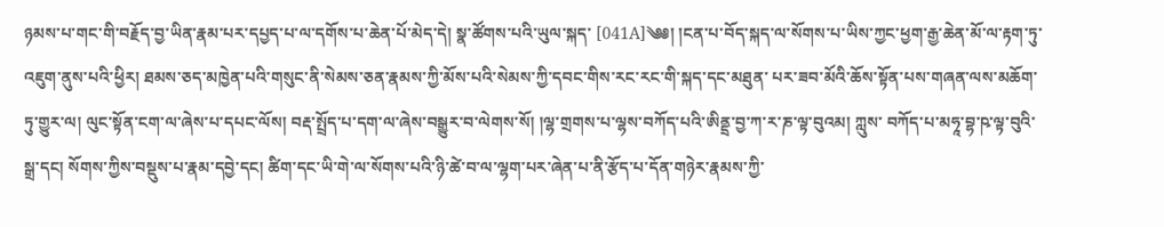ཉམས་པ་གང་གི་བརྗོད་བྱ་ཡིན་རྣམ་པར་དཔྱད་པ་ལ་དགོས་པ་ཆེན་པོ་མེད་དེ། སྣ་ཚོགས་པའི་ཡུལ་སྐད་ [041A]༄༅། །ངན་པ་བོད་སྐད་ལ་སོགས་པ་ཡིས་ཀྱང་ཕྱག་རྒྱ་ཆེན་མོ་ལ་རྟག་ཏུ་འཇུག་ནུས་པའི་ཕྱིར། ཐམས་ཅད་མཁྱེན་པའི་གསུང་ནི་སེམས་ཅན་རྣམས་ཀྱི་མོས་པའི་སེམས་ཀྱི་དབང་གིས་རང་རང་གི་སྐད་དང་མཐུན་ པར་ཟབ་མོའི་ཆོས་སྟོན་པས་གཞན་ལས་མཆོག་ཏུ་གྱུར་ལ། ལུང་སྟོན་ངག་ལ་ཞེས་པ་དཔང་ལོས། བརྡ་སྤྲོད་པ་དག་ལ་ཞེས་བསྒྱུར་བ་ལེགས་སོ། །ལྷ་གྲགས་པ་ལྷས་བཀོད་པའི་ཨིནྡྲ་བྱ་ཀ་ར་ཎ་ལྟ་བུའམ། ཀླུས་ བཀོད་པ་མཧཱ་བྷ་ཥ་ལྟ་བུའི་སྒྲ་དང། སོགས་ཀྱིས་བསྡུས་པ་རྣམ་དབྱེ་དང། ཚིག་དང་ཡི་གེ་ལ་སོགས་པའི་ཉི་ཚེ་བ་ལ་ལྷག་པར་ཞེན་པ་ནི་རྩོད་པ་དོན་གཉེར་རྣམས་ཀྱི་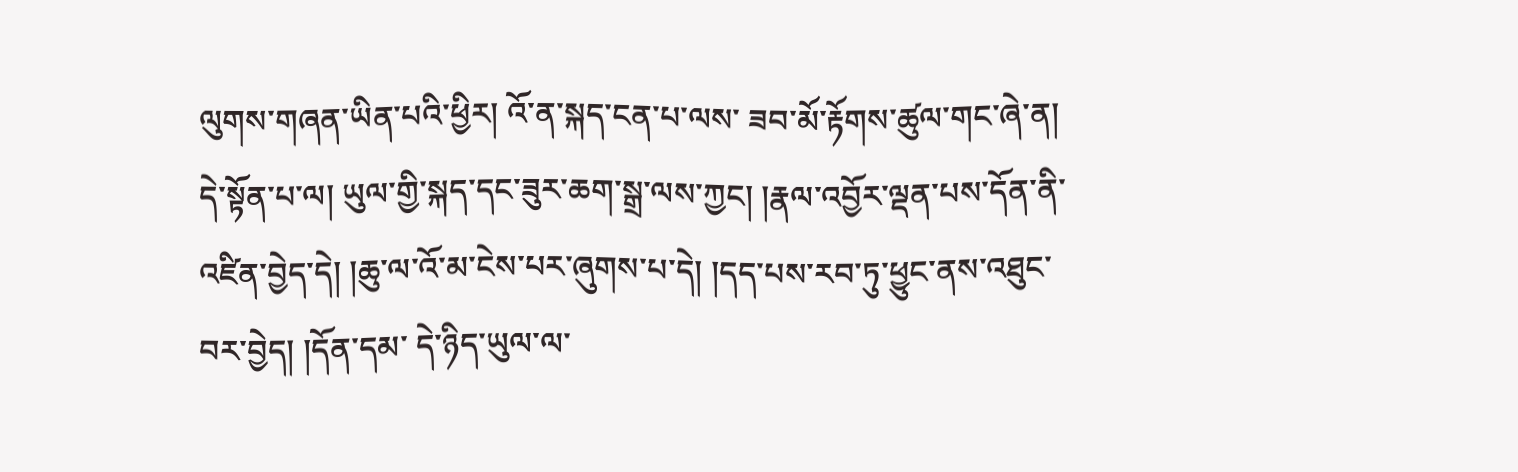ལུགས་གཞན་ཡིན་པའི་ཕྱིར། འོ་ན་སྐད་ངན་པ་ལས་ ཟབ་མོ་རྟོགས་ཚུལ་གང་ཞེ་ན། དེ་སྟོན་པ་ལ། ཡུལ་གྱི་སྐད་དང་ཟུར་ཆག་སྒྲ་ལས་ཀྱང། །རྣལ་འབྱོར་ལྡན་པས་དོན་ནི་འཛིན་བྱེད་དེ། །ཆུ་ལ་འོ་མ་ངེས་པར་ཞུགས་པ་དེ། །དད་པས་རབ་ཏུ་ཕྱུང་ནས་འཐུང་བར་བྱེད། །དོན་དམ་ དེ་ཉིད་ཡུལ་ལ་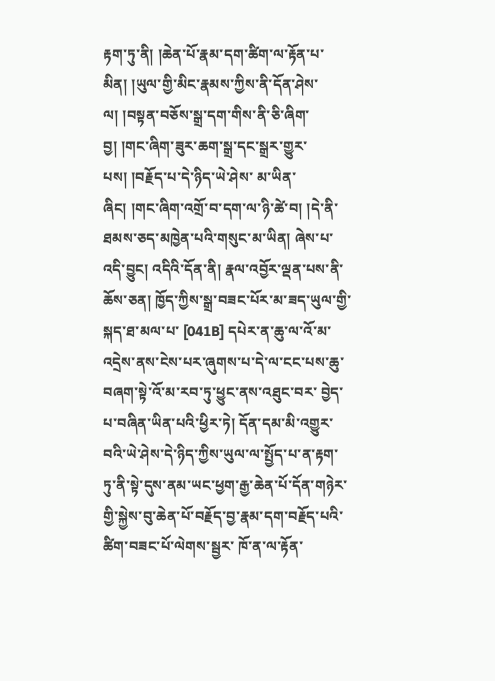རྟག་ཏུ་ནི། །ཆེན་པོ་རྣམ་དག་ཚིག་ལ་རྟོན་པ་མིན། །ཡུལ་གྱི་མིང་རྣམས་ཀྱིས་ནི་དོན་ཤེས་ལ། །བསྟན་བཅོས་སྒྲ་དག་གིས་ནི་ཅི་ཞིག་བྱ། །གང་ཞིག་ཟུར་ཆག་སྒྲ་དང་སྒྲར་གྱུར་པས། །བརྗོད་པ་དེ་ཉིད་ཡེ་ཤེས་ མ་ཡིན་ཞིང། །གང་ཞིག་འགྲོ་བ་དག་ལ་ཉི་ཚེ་བ། །དེ་ནི་ཐམས་ཅད་མཁྱེན་པའི་གསུང་མ་ཡིན། ཞེས་པ་འདི་བྱུང། འདིའི་དོན་ནི། རྣལ་འབྱོར་ལྡན་པས་ནི་ཆོས་ཅན། ཁྱོད་ཀྱིས་སྒྲ་བཟང་པོར་མ་ཟད་ཡུལ་གྱི་སྐད་ཐ་མལ་པ་ [041B] དཔེར་ན་ཆུ་ལ་འོ་མ་འདྲེས་ནས་ངེས་པར་ཞུགས་པ་དེ་ལ་ངང་པས་ཆུ་བཞག་སྟེ་འོ་མ་རབ་ཏུ་ཕྱུང་ནས་འཐུང་བར་ བྱེད་པ་བཞིན་ཡིན་པའི་ཕྱིར་ཏེ། དོན་དམ་མི་འགྱུར་བའི་ཡེ་ཤེས་དེ་ཉིད་ཀྱིས་ཡུལ་ལ་སྤྱོད་པ་ན་རྟག་ཏུ་ནི་སྟེ་དུས་ནམ་ཡང་ཕྱག་རྒྱ་ཆེན་པོ་དོན་གཉེར་གྱི་སྐྱེས་བུ་ཆེན་པོ་བརྗོད་བྱ་རྣམ་དག་བརྗོད་པའི་ཚིག་བཟང་པོ་ལེགས་སྦྱར་ ཁོ་ན་ལ་རྟོན་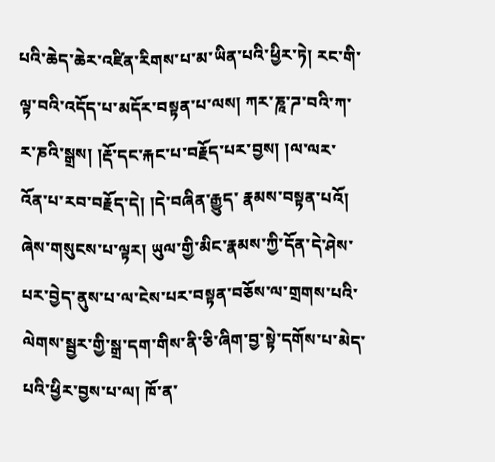པའི་ཆེད་ཆེར་འཛིན་རིགས་པ་མ་ཡིན་པའི་ཕྱིར་ཏེ། རང་གི་ལྟ་བའི་འདོད་པ་མདོར་བསྟན་པ་ལས། ཀར་ཎཱ་ཌ་བའི་ཀ་ར་ཎའི་སྒྲས། །རྡོ་དང་རྐང་པ་བརྗོད་པར་བྱས། །ལ་ལར་འོན་པ་རབ་བརྗོད་དེ། །དེ་བཞིན་རྒྱུད་ རྣམས་བསྟན་པའོ། ཞེས་གསུངས་པ་ལྟར། ཡུལ་གྱི་མིང་རྣམས་ཀྱི་དོན་དེ་ཤེས་པར་བྱེད་ནུས་པ་ལ་ངེས་པར་བསྟན་བཅོས་ལ་གྲགས་པའི་ལེགས་སྦྱར་གྱི་སྒྲ་དག་གིས་ནི་ཅི་ཞིག་བྱ་སྟེ་དགོས་པ་མེད་པའི་ཕྱིར་བྱས་པ་ལ། ཁོ་ན་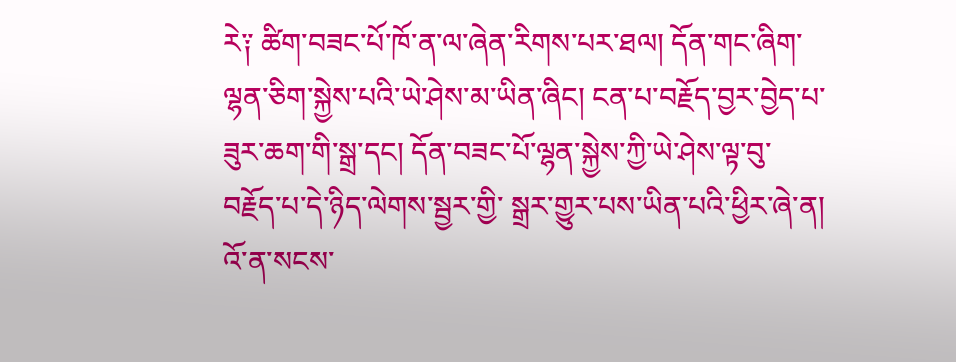རེ༑ ཚིག་བཟང་པོ་ཁོ་ན་ལ་ཞེན་རིགས་པར་ཐལ། དོན་གང་ཞིག་ལྷན་ཅིག་སྐྱེས་པའི་ཡེ་ཤེས་མ་ཡིན་ཞིང། ངན་པ་བརྗོད་བྱར་བྱེད་པ་ཟུར་ཆག་གི་སྒྲ་དང། དོན་བཟང་པོ་ལྷན་སྐྱེས་ཀྱི་ཡེ་ཤེས་ལྟ་བུ་བརྗོད་པ་དེ་ཉིད་ལེགས་སྦྱར་གྱི་ སྒྲར་གྱུར་པས་ཡིན་པའི་ཕྱིར་ཞེ་ན། འོ་ན་སངས་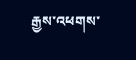རྒྱས་འཕགས་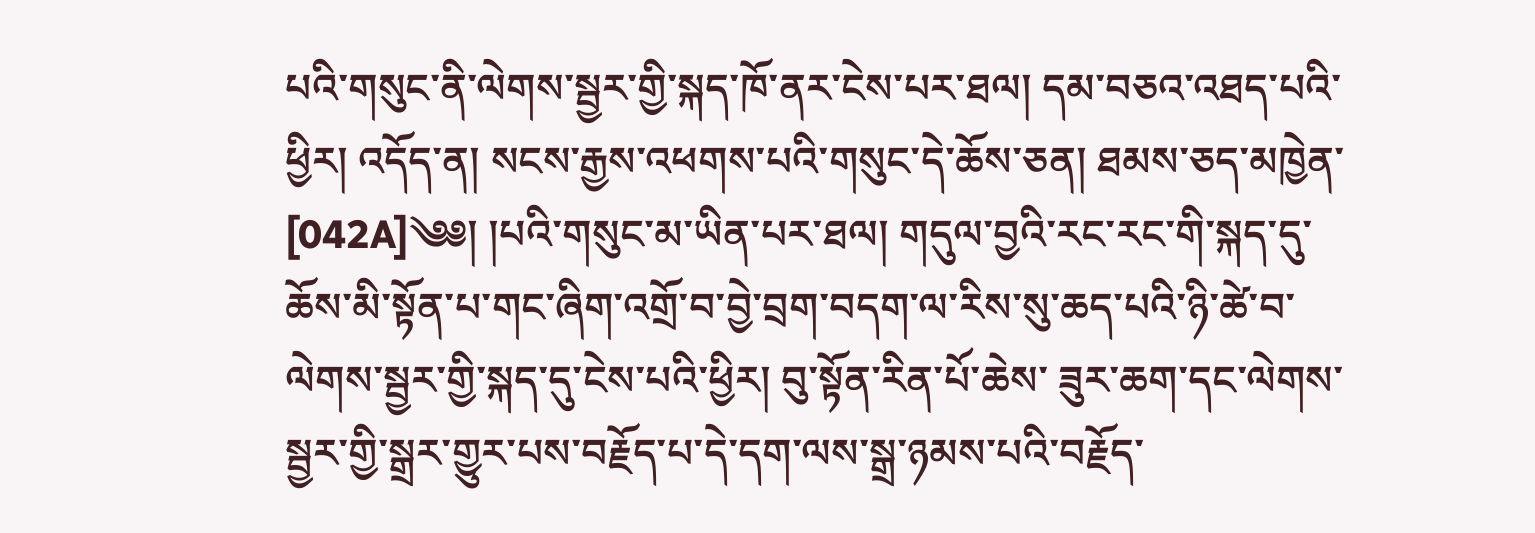པའི་གསུང་ནི་ལེགས་སྦྱར་གྱི་སྐད་ཁོ་ནར་ངེས་པར་ཐལ། དམ་བཅའ་འཐད་པའི་ཕྱིར། འདོད་ན། སངས་རྒྱས་འཕགས་པའི་གསུང་དེ་ཆོས་ཅན། ཐམས་ཅད་མཁྱེན་ [042A]༄༅། །པའི་གསུང་མ་ཡིན་པར་ཐལ། གདུལ་བྱའི་རང་རང་གི་སྐད་དུ་ཆོས་མི་སྟོན་པ་གང་ཞིག་འགྲོ་བ་བྱེ་བྲག་བདག་ལ་རིས་སུ་ཆད་པའི་ཉི་ཚེ་བ་ལེགས་སྦྱར་གྱི་སྐད་དུ་ངེས་པའི་ཕྱིར། བུ་སྟོན་རིན་པོ་ཆེས་ ཟུར་ཆག་དང་ལེགས་སྦྱར་གྱི་སྒྲར་གྱུར་པས་བརྗོད་པ་དེ་དག་ལས་སྒྲ་ཉམས་པའི་བརྗོད་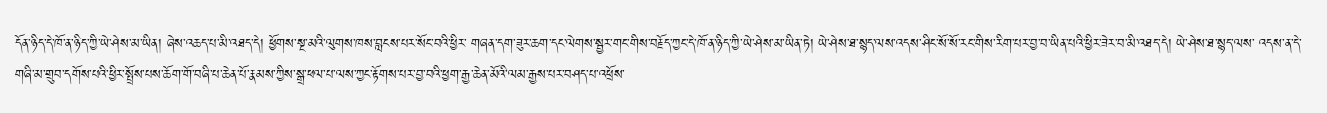དོན་ཉིད་དེ་ཁོ་ན་ཉིད་ཀྱི་ཡེ་ཤེས་མ་ཡིན། ཞེས་འཆད་པ་མི་འཐད་དེ། ཕྱོགས་སྔ་མའི་ལུགས་ཁས་བླངས་པར་སོང་བའི་ཕྱིར་ གཞན་དག་ཟུར་ཆག་དང་ལེགས་སྦྱར་གང་གིས་བརྗོད་ཀྱང་དེ་ཁོ་ན་ཉིད་ཀྱི་ཡེ་ཤེས་མ་ཡིན་ཏེ། ཡེ་ཤེས་ཐ་སྙད་ལས་འདས་ཤིང་སོ་སོ་རང་གིས་རིག་པར་བྱ་བ་ཡིན་པའི་ཕྱིར་ཟེར་བ་མི་འཐད་དེ། ཡེ་ཤེས་ཐ་སྙད་ལས་ འདས་ན་དེ་གཞི་མ་གྲུབ་དགོས་པའི་ཕྱིར་སྤྲོས་པས་ཆོག་གོ་བཞི་པ་ཆེན་པོ་རྣམས་ཀྱིས་སྒྲ་ཕལ་པ་ལས་ཀྱང་རྟོགས་པར་བྱ་བའི་ཕྱག་རྒྱ་ཆེན་མོའི་ལམ་རྒྱས་པར་བཤད་པ་འཕྲོས་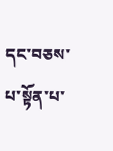དང་བཅས་པ་སྟོན་པ་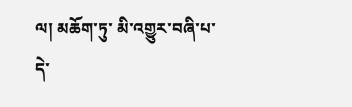ལ། མཆོག་ཏུ་ མི་འགྱུར་བཞི་པ་དེ་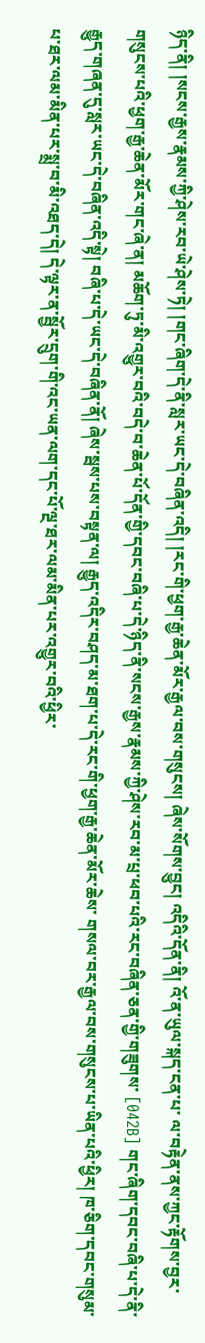ཉིད་ནི། །སངས་རྒྱས་རྣམས་ཀྱི་ཤེས་རབ་ཡེ་ཤེས་ཏེ། །གང་ཞིག་དེ་ནི་སླར་ཡང་དེ་བཞིན་འདི། །རང་གི་ཕྱག་རྒྱ་ཆེན་མོར་རྒྱལ་བས་གསུངས། ཞེས་སོགས་བྱུང། འདིའི་དོན་ནི། འོ་ན་ཡུལ་སྐད་ངན་པ་ ལ་བརྟེན་ནས་ཀྱང་རྟོགས་བྱར་གསུངས་པའི་ཕྱག་རྒྱ་ཆེན་མོར་གང་ཞེ་ན། མཆོག་ཏུ་མི་འགྱུར་བའི་བདེ་བ་ཆེན་པོ་དོན་གྱི་དབང་བཞི་པ་དེ་ཉིད་ནི་སངས་རྒྱས་རྣམས་ཀྱི་ཤེས་རབ་མ་པྲ་ཕབ་པའི་རང་བཞིན་ཅན་གྱི་གཟུགས་ [042B] གང་ཞིག་དབང་བཞི་པ་དེ་ནི་རྒྱུད་གཞན་དུ་སླར་ཡང་དེ་བཞིན་འདི་སྟེ། བཞི་པ་དེ་ཡང་དེ་བཞིན་ནོ། ཞེས་སྦས་པས་བསྟན་ལ། རྒྱུད་འདིར་བཤད་མ་ཐག་པ་དེ་རང་གི་ཕྱག་རྒྱ་ཆེན་མོར་ཆེས་ གསལ་བར་རྒྱལ་བས་གསུངས་པ་ཡིན་པའི་ཕྱིར། ཁ་ཅིག་དབང་གསུམ་པ་ཐར་ལམ་མིན་པར་སྨྲ་བ་མི་འཐད་དེ། དེ་ལྟར་ན་སྦྱོར་དྲུག་གི་འང་ཡན་ལག་དང་པོ་ལྔ་ཐར་ལམ་མིན་པར་འགྱུར་བའི་ཕྱིར་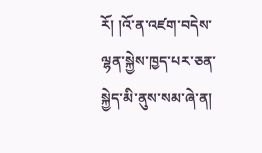རོ། །འོ་ན་འཛག་བདེས་ ལྷན་སྐྱེས་ཁྱད་པར་ཅན་སྐྱེད་མི་ནུས་སམ་ཞེ་ན།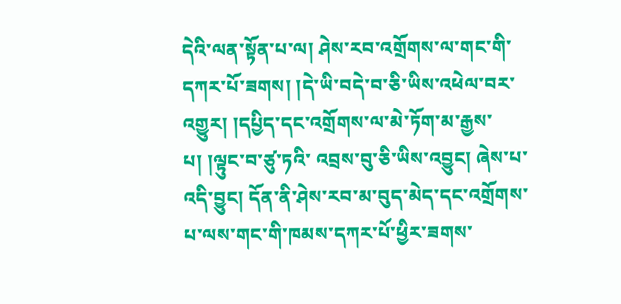དེའི་ལན་སྟོན་པ་ལ། ཤེས་རབ་འགྲོགས་ལ་གང་གི་དཀར་པོ་ཟགས། །དེ་ཡི་བདེ་བ་ཅི་ཡིས་འཕེལ་བར་འགྱུར། །དཔྱིད་དང་འགྲོགས་ལ་མེ་ཏོག་མ་རྒྱས་པ། །ལྟུང་བ་ཙུ་ཏའི་ འབྲས་བུ་ཅི་ཡིས་འབྱུང། ཞེས་པ་འདི་བྱུང། དོན་ནི་ཤེས་རབ་མ་བུད་མེད་དང་འགྲོགས་པ་ལས་གང་གི་ཁམས་དཀར་པོ་ཕྱིར་ཟགས་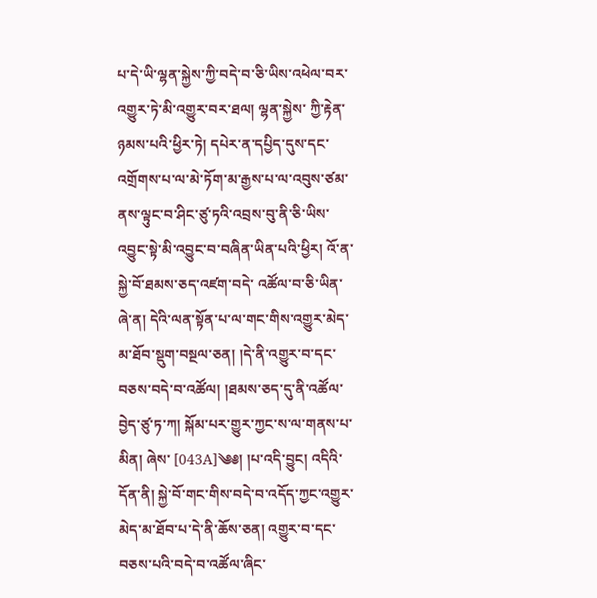པ་དེ་ཡི་ལྷན་སྐྱེས་ཀྱི་བདེ་བ་ཅི་ཡིས་འཕེལ་བར་འགྱུར་ཏེ་མི་འགྱུར་བར་ཐལ། ལྷན་སྐྱེས་ ཀྱི་རྟེན་ཉམས་པའི་ཕྱིར་ཏེ། དཔེར་ན་དཔྱིད་དུས་དང་འགྲོགས་པ་ལ་མེ་ཏོག་མ་རྒྱས་པ་ལ་འབུས་ཙམ་ནས་ལྟུང་བ་ཤིང་ཙུ་ཏའི་འབྲས་བུ་ནི་ཅི་ཡིས་འབྱུང་སྟེ་མི་འབྱུང་བ་བཞིན་ཡིན་པའི་ཕྱིར། འོ་ན་སྐྱེ་བོ་ཐམས་ཅད་འཛག་བདེ་ འཚོལ་བ་ཅི་ཡིན་ཞེ་ན། དེའི་ལན་སྟོན་པ་ལ་གང་གིས་འགྱུར་མེད་མ་ཐོབ་སྡུག་བསྔལ་ཅན། །དེ་ནི་འགྱུར་བ་དང་བཅས་བདེ་བ་འཚོལ། །ཐམས་ཅད་དུ་ནི་འཚོལ་བྱེད་ཙུ་ཏ་ཀ། སྐོམ་པར་གྱུར་ཀྱང་ས་ལ་གནས་པ་མིན། ཞེས་ [043A]༄༅། །པ་འདི་བྱུང། འདིའི་དོན་ནི། སྐྱེ་བོ་གང་གིས་བདེ་བ་འདོད་ཀྱང་འགྱུར་མེད་མ་ཐོབ་པ་དེ་ནི་ཆོས་ཅན། འགྱུར་བ་དང་བཅས་པའི་བདེ་བ་འཚོལ་ཞིང་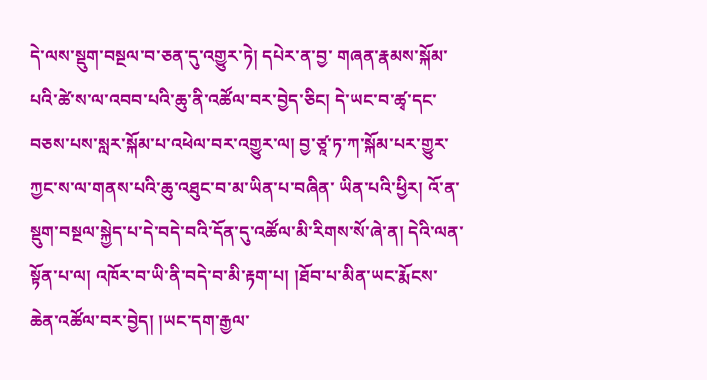དེ་ལས་སྡུག་བསྔལ་བ་ཅན་དུ་འགྱུར་ཏེ། དཔེར་ན་བྱ་ གཞན་རྣམས་སྐོམ་པའི་ཚེ་ས་ལ་འབབ་པའི་ཆུ་ནི་འཚོལ་བར་བྱེད་ཅིང། དེ་ཡང་བ་ཚྭ་དང་བཅས་པས་སླར་སྐོམ་པ་འཕེལ་བར་འགྱུར་ལ། བྱ་ཙཱ་ཏ་ཀ་སྐོམ་པར་གྱུར་ཀྱང་ས་ལ་གནས་པའི་ཆུ་འཐུང་བ་མ་ཡིན་པ་བཞིན་ ཡིན་པའི་ཕྱིར། འོ་ན་སྡུག་བསྔལ་སྐྱེད་པ་དེ་བདེ་བའི་དོན་དུ་འཚོལ་མི་རིགས་སོ་ཞེ་ན། དེའི་ལན་སྟོན་པ་ལ། འཁོར་བ་ཡི་ནི་བདེ་བ་མི་རྟག་པ། །ཐོབ་པ་མིན་ཡང་རྨོངས་ཆེན་འཚོལ་བར་བྱེད། །ཡང་དག་རྒྱལ་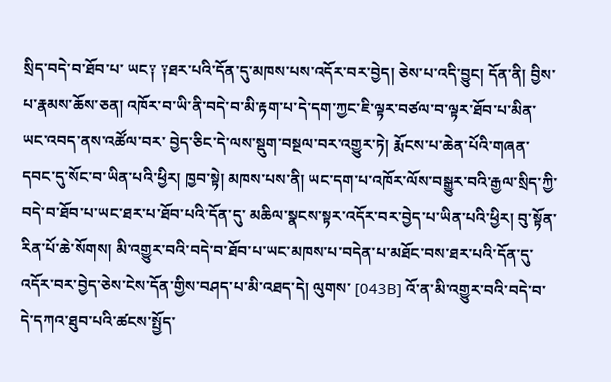སྲིད་བདེ་བ་ཐོབ་པ་ ཡང༑ ༑ཐར་པའི་དོན་དུ་མཁས་པས་འདོར་བར་བྱེད། ཅེས་པ་འདི་བྱུང། དོན་ནི། བྱིས་པ་རྣམས་ཆོས་ཅན། འཁོར་བ་ཡི་ནི་བདེ་བ་མི་རྟག་པ་དེ་དག་ཀྱང་ཇི་ལྟར་བཙལ་བ་ལྟར་ཐོབ་པ་མིན་ཡང་འབད་ནས་འཚོལ་བར་ བྱེད་ཅིང་དེ་ལས་སྡུག་བསྔལ་བར་འགྱུར་ཏེ། རྨོངས་པ་ཆེན་པོའི་གཞན་དབང་དུ་སོང་བ་ཡིན་པའི་ཕྱིར། ཁྱབ་སྟེ། མཁས་པས་ནི། ཡང་དག་པ་འཁོར་ལོས་བསྒྱུར་བའི་རྒྱལ་སྲིད་ཀྱི་བདེ་བ་ཐོབ་པ་ཡང་ཐར་པ་ཐོབ་པའི་དོན་དུ་ མཆིལ་སྣངས་སྟར་འདོར་བར་བྱེད་པ་ཡིན་པའི་ཕྱིར། བུ་སྟོན་རིན་པོ་ཆེ་སོགས། མི་འགྱུར་བའི་བདེ་བ་ཐོབ་པ་ཡང་མཁས་པ་བདེན་པ་མཐོང་བས་ཐར་པའི་དོན་དུ་འདོར་བར་བྱེད་ཅེས་ངེས་དོན་གྱིས་བཤད་པ་མི་འཐད་དེ། ལུགས་ [043B] འོ་ན་མི་འགྱུར་བའི་བདེ་བ་དེ་དཀའ་ཐུབ་པའི་ཚངས་སྤྱོད་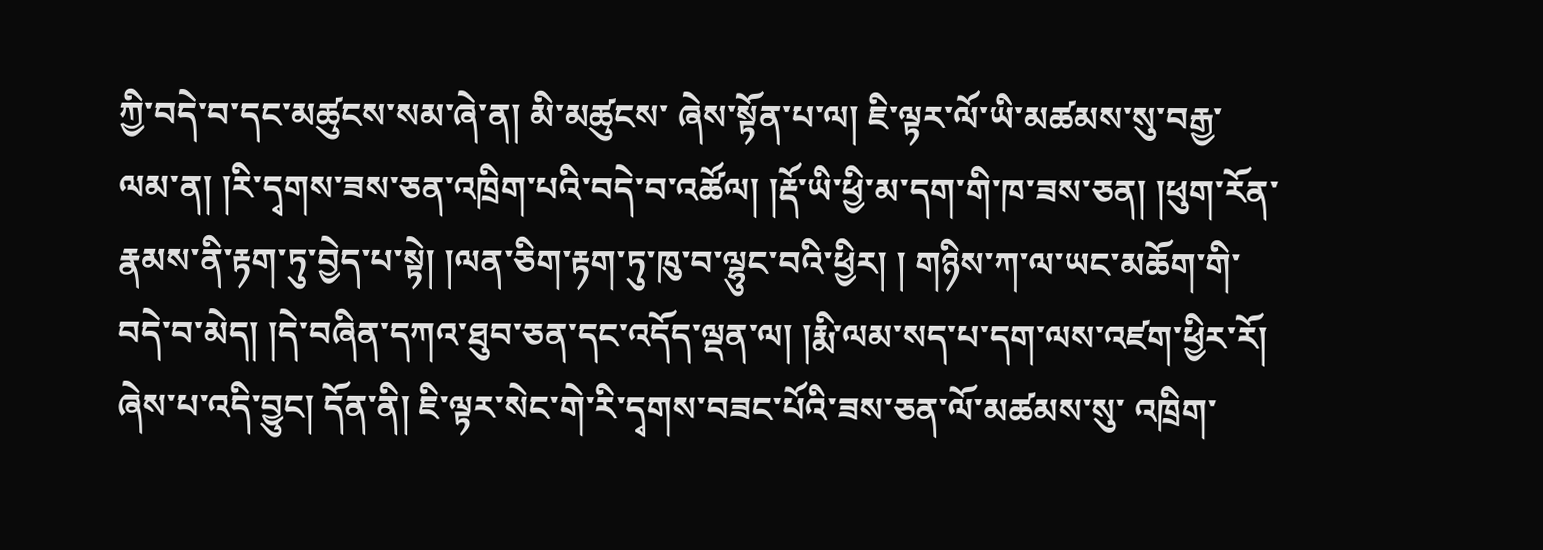ཀྱི་བདེ་བ་དང་མཚུངས་སམ་ཞེ་ན། མི་མཚུངས་ ཞེས་སྟོན་པ་ལ། ཇི་ལྟར་ལོ་ཡི་མཚམས་སུ་བརྒྱ་ལམ་ན། །རི་དྭགས་ཟས་ཅན་འཁྲིག་པའི་བདེ་བ་འཚོལ། །རྡོ་ཡི་ཕྱི་མ་དག་གི་ཁ་ཟས་ཅན། །ཕུག་རོན་རྣམས་ནི་རྟག་ཏུ་བྱེད་པ་སྟེ། །ལན་ཅིག་རྟག་ཏུ་ཁུ་བ་ལྷུང་བའི་ཕྱིར། ། གཉིས་ཀ་ལ་ཡང་མཆོག་གི་བདེ་བ་མེད། །དེ་བཞིན་དཀའ་ཐུབ་ཅན་དང་འདོད་ལྡན་ལ། །རྨི་ལམ་སད་པ་དག་ལས་འཛག་ཕྱིར་རོ། ཞེས་པ་འདི་བྱུང། དོན་ནི། ཇི་ལྟར་སེང་གེ་རི་དྭགས་བཟང་པོའི་ཟས་ཅན་ལོ་མཚམས་སུ་ འཁྲིག་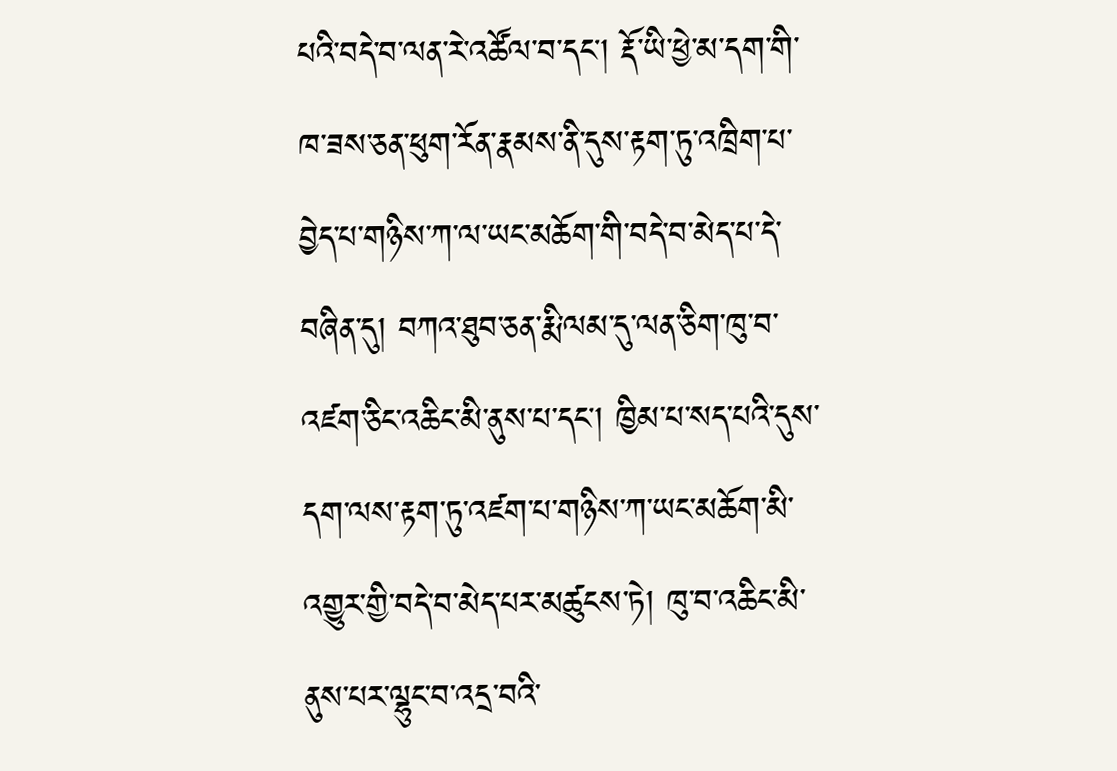པའི་བདེ་བ་ལན་རེ་འཚོལ་བ་དང། རྡོ་ཡི་ཕྱེ་མ་དག་གི་ཁ་ཟས་ཅན་ཕུག་རོན་རྣམས་ནི་དུས་རྟག་ཏུ་འཁྲིག་པ་བྱེད་པ་གཉིས་ཀ་ལ་ཡང་མཆོག་གི་བདེ་བ་མེད་པ་དེ་བཞིན་དུ། བཀའ་ཐུབ་ཅན་རྨི་ལམ་དུ་ལན་ཅིག་ཁུ་བ་ འཛག་ཅིང་འཆིང་མི་ནུས་པ་དང། ཁྱིམ་པ་སད་པའི་དུས་དག་ལས་རྟག་ཏུ་འཛག་པ་གཉིས་ཀ་ཡང་མཆོག་མི་འགྱུར་གྱི་བདེ་བ་མེད་པར་མཚུངས་ཏེ། ཁུ་བ་འཆིང་མི་ནུས་པར་ལྷུང་བ་འདྲ་བའི་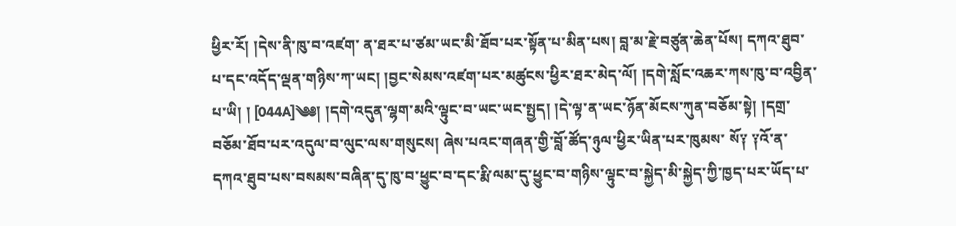ཕྱིར་རོ། །དེས་ནི་ཁུ་བ་འཛག་ ན་ཐར་པ་ཙམ་ཡང་མི་ཐོབ་པར་སྟོན་པ་མིན་པས། བླ་མ་རྗེ་བཙུན་ཆེན་པོས། དཀའ་ཐུབ་པ་དང་འདོད་ལྡན་གཉིས་ཀ་ཡང། །བྱང་སེམས་འཛག་པར་མཚུངས་ཕྱིར་ཐར་མེད་ལོ། །དགེ་སློང་འཆར་ཀས་ཁུ་བ་འབྱིན་པ་ཡི། ། [044A]༄༅། །དགེ་འདུན་ལྷག་མའི་ལྟུང་བ་ཡང་ཡང་སྤྱད། །དེ་ལྟ་ན་ཡང་ཉོན་མོངས་ཀུན་བཅོམ་སྟེ། །དགྲ་བཅོམ་ཐོབ་པར་འདུལ་བ་ལུང་ལས་གསུངས། ཞེས་པའང་གཞན་གྱི་བློ་ཚོད་ཉུལ་ཕྱིར་ཡིན་པར་ཁུམས་ སོ༑ ༑འོ་ན་དཀའ་ཐུབ་པས་བསམས་བཞིན་དུ་ཁུ་བ་ཕྱུང་བ་དང་རྨི་ལམ་དུ་ཕྱུང་བ་གཉིས་ལྟུང་བ་སྐྱེད་མི་སྐྱེད་ཀྱི་ཁྱད་པར་ཡོད་པ་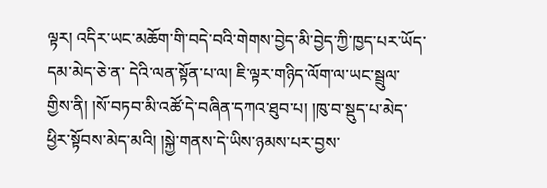ལྟར། འདིར་ཡང་མཆོག་གི་བདེ་བའི་གེགས་བྱེད་མི་བྱེད་ཀྱི་ཁྱད་པར་ཡོད་དམ་མེད་ཅེ་ན་ དེའི་ལན་སྟོན་པ་ལ། ཇི་ལྟར་གཉིད་ལོག་ལ་ཡང་སྦྲུལ་གྱིས་ནི། །སོ་བཏབ་མི་འཚོ་དེ་བཞིན་དཀའ་ཐུབ་པ། །ཁུ་བ་སྡུད་པ་མེད་ཕྱིར་སྟོབས་མེད་མའི། །སྐྱེ་གནས་དེ་ཡིས་ཉམས་པར་བྱས་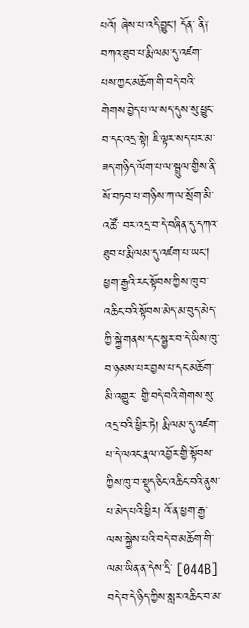པའོ། ཞེས་པ་འདི་བྱུང། དོན་ ནི༑ བཀའ་ཐུབ་པ་རྨི་ལམ་དུ་འཛག་པས་ཀྱང་མཆོག་གི་བདེ་བའི་གེགས་བྱེད་པ་ལ་སད་དུས་སུ་ཕྱུང་བ་དང་འདྲ་སྟེ། ཇི་ལྟར་སད་པར་མ་ཟད་གཉིད་ལོག་པ་ལ་སྦྲུལ་གྱིས་ནི་སོ་བཏབ་པ་གཉིས་ཀ་ལ་སྲོག་མི་འཚོ་ བར་འདྲ་བ་དེ་བཞིན་དུ་དཀའ་ཐུབ་པ་རྨི་ལམ་དུ་འཛག་པ་ཡང། ཕྱག་རྒྱའི་རང་སྟོབས་ཀྱིས་ཁུ་བ་འཆིང་བའི་སྟོབས་མེད་མ་བུད་མེད་ཀྱི་སྐྱེ་གནས་དང་སྦྱར་བ་དེ་ཡིས་ཁུ་བ་ཉམས་པར་བྱས་པ་དང་མཆོག་མི་འགྱུར་ གྱི་བདེ་བའི་གེགས་སུ་འདྲ་བའི་ཕྱིར་ཏེ། རྨི་ལམ་དུ་འཛག་པ་དེ་ལའང་རྣལ་འབྱོར་གྱི་སྟོབས་ཀྱིས་ཁུ་བ་སྡུད་ཅིང་འཆིང་བའི་ནུས་པ་མེད་པའི་ཕྱིར། འོ་ན་ཕྱག་རྒྱ་ལས་སྐྱེས་པའི་བདེ་བ་མཆོག་གི་ལམ་ཡིན་ན་དེས་དྲི་ [044B] བདེ་བ་དེ་ཉིད་ཀྱིས་སླར་འཆིང་བ་མ་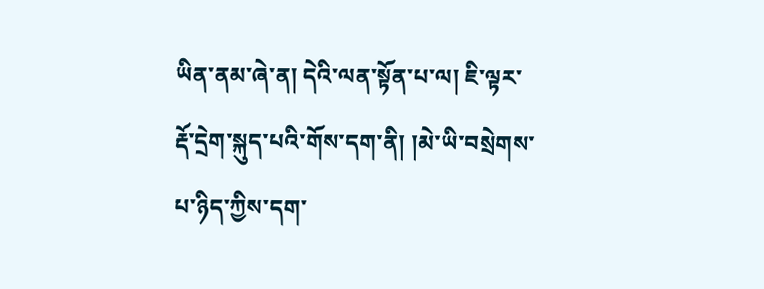ཡིན་ནམ་ཞེ་ན། དེའི་ལན་སྟོན་པ་ལ། ཇི་ལྟར་རྡོ་དྲེག་སྐུད་པའི་གོས་དག་ནི། །མེ་ཡི་བསྲེགས་པ་ཉིད་ཀྱིས་དག་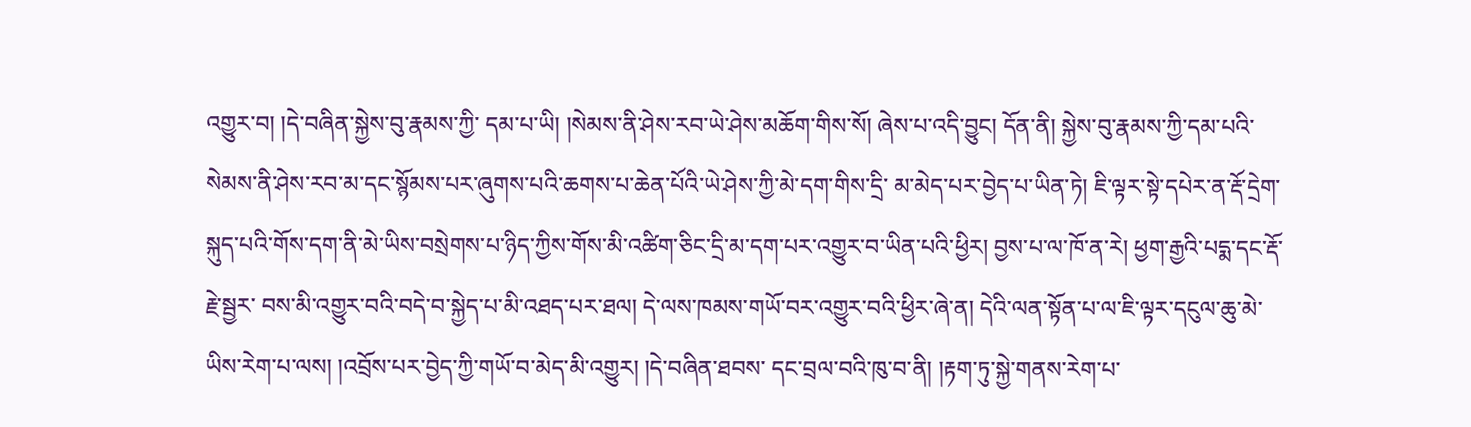འགྱུར་བ། །དེ་བཞིན་སྐྱེས་བུ་རྣམས་ཀྱི་ དམ་པ་ཡི། །སེམས་ནི་ཤེས་རབ་ཡེ་ཤེས་མཆོག་གིས་སོ། ཞེས་པ་འདི་བྱུང། དོན་ནི། སྐྱེས་བུ་རྣམས་ཀྱི་དམ་པའི་སེམས་ནི་ཤེས་རབ་མ་དང་སྙོམས་པར་ཞུགས་པའི་ཆགས་པ་ཆེན་པོའི་ཡེ་ཤེས་ཀྱི་མེ་དག་གིས་དྲི་ མ་མེད་པར་བྱེད་པ་ཡིན་ཏེ། ཇི་ལྟར་སྟེ་དཔེར་ན་རྡོ་དྲེག་སྐུད་པའི་གོས་དག་ནི་མེ་ཡིས་བསྲེགས་པ་ཉིད་ཀྱིས་གོས་མི་འཚིག་ཅིང་དྲི་མ་དག་པར་འགྱུར་བ་ཡིན་པའི་ཕྱིར། བྱས་པ་ལ་ཁོ་ན་རེ། ཕྱག་རྒྱའི་པདྨ་དང་རྡོ་རྗེ་སྦྱར་ བས་མི་འགྱུར་བའི་བདེ་བ་སྐྱེད་པ་མི་འཐད་པར་ཐལ། དེ་ལས་ཁམས་གཡོ་བར་འགྱུར་བའི་ཕྱིར་ཞེ་ན། དེའི་ལན་སྟོན་པ་ལ་ཇི་ལྟར་དངུལ་ཆུ་མེ་ཡིས་རེག་པ་ལས། །འབྲོས་པར་བྱེད་ཀྱི་གཡོ་བ་མེད་མི་འགྱུར། །དེ་བཞིན་ཐབས་ དང་བྲལ་བའི་ཁུ་བ་ནི། །རྟག་ཏུ་སྐྱེ་གནས་རེག་པ་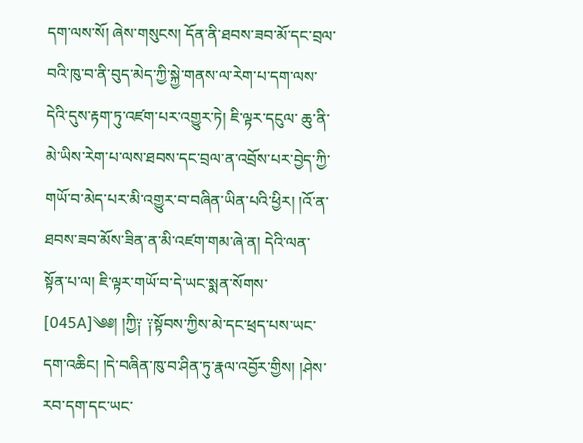དག་ལས་སོ། ཞེས་གསུངས། དོན་ནི་ཐབས་ཟབ་མོ་དང་བྲལ་བའི་ཁུ་བ་ནི་བུད་མེད་ཀྱི་སྐྱེ་གནས་ལ་རེག་པ་དག་ལས་དེའི་དུས་རྟག་ཏུ་འཛག་པར་འགྱུར་ཏེ། ཇི་ལྟར་དངུལ་ ཆུ་ནི་མེ་ཡིས་རེག་པ་ལས་ཐབས་དང་བྲལ་ན་འབྲོས་པར་བྱེད་ཀྱི་གཡོ་བ་མེད་པར་མི་འགྱུར་བ་བཞིན་ཡིན་པའི་ཕྱིར། །འོ་ན་ཐབས་ཟབ་མོས་ཟིན་ན་མི་འཛག་གམ་ཞེ་ན། དེའི་ལན་སྟོན་པ་ལ། ཇི་ལྟར་གཡོ་བ་དེ་ཡང་སྨན་སོགས་ [045A]༄༅། །ཀྱི༑ ༑སྟོབས་ཀྱིས་མེ་དང་ཕྲད་པས་ཡང་དག་འཆིང། །དེ་བཞིན་ཁུ་བ་ཤིན་ཏུ་རྣལ་འབྱོར་གྱིས། །ཤེས་རབ་དག་དང་ཡང་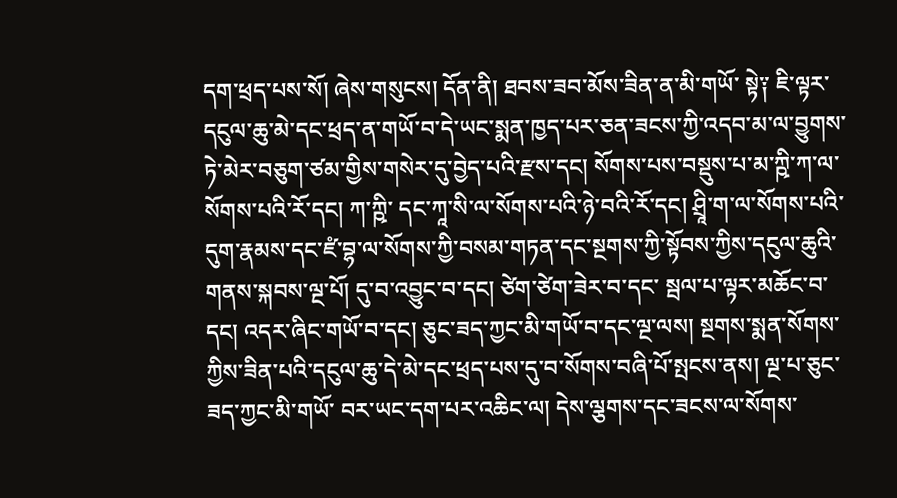དག་ཕྲད་པས་སོ། ཞེས་གསུངས། དོན་ནི། ཐབས་ཟབ་མོས་ཟིན་ན་མི་གཡོ་ སྟེ༑ ཇི་ལྟར་དངུལ་ཆུ་མེ་དང་ཕྲད་ན་གཡོ་བ་དེ་ཡང་སྨན་ཁྱད་པར་ཅན་ཟངས་ཀྱི་འདབ་མ་ལ་བྱུགས་ཏེ་མེར་བཅུག་ཙམ་གྱིས་གསེར་དུ་བྱེད་པའི་རྫས་དང། སོགས་པས་བསྡུས་པ་མ་ཀྵི་ཀ་ལ་སོགས་པའི་རོ་དང། ཀ་ཀྵི་ དང་ཀཱ་སི་ལ་སོགས་པའི་ཉེ་བའི་རོ་དང། ཤྲཱི་ག་ལ་སོགས་པའི་དུག་རྣམས་དང་ཛཾ་བྷ་ལ་སོགས་ཀྱི་བསམ་གཏན་དང་སྔགས་ཀྱི་སྟོབས་ཀྱིས་དངུལ་ཆུའི་གནས་སྐབས་ལྔ་པོ། དུ་བ་འབྱུང་བ་དང། ཙེག་ཙེག་ཟེར་བ་དང་ སྦལ་པ་ལྟར་མཆོང་བ་དང། འདར་ཞིང་གཡོ་བ་དང། ཅུང་ཟད་ཀྱང་མི་གཡོ་བ་དང་ལྔ་ལས། སྔགས་སྨན་སོགས་ཀྱིས་ཟིན་པའི་དངུལ་ཆུ་དེ་མེ་དང་ཕྲད་པས་དུ་བ་སོགས་བཞི་པོ་སྤངས་ནས། ལྔ་པ་ཅུང་ཟད་ཀྱང་མི་གཡོ་ བར་ཡང་དག་པར་འཆིང་ལ། དེས་ལྕགས་དང་ཟངས་ལ་སོགས་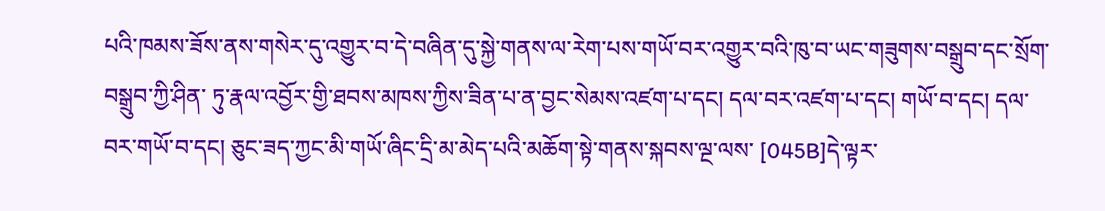པའི་ཁམས་ཟོས་ནས་གསེར་དུ་འགྱུར་བ་དེ་བཞིན་དུ་སྐྱེ་གནས་ལ་རེག་པས་གཡོ་བར་འགྱུར་བའི་ཁུ་བ་ཡང་གཟུགས་བསྒྲུབ་དང་སྲོག་བསྒྲུབ་ཀྱི་ཤིན་ ཏུ་རྣལ་འབྱོར་གྱི་ཐབས་མཁས་ཀྱིས་ཟིན་པ་ན་བྱང་སེམས་འཛག་པ་དང། དལ་བར་འཛག་པ་དང། གཡོ་བ་དང། དལ་བར་གཡོ་བ་དང། ཅུང་ཟད་ཀྱང་མི་གཡོ་ཞིང་དྲི་མ་མེད་པའི་མཆོག་སྟེ་གནས་སྐབས་ལྔ་ལས་ [045B]དེ་ལྟར་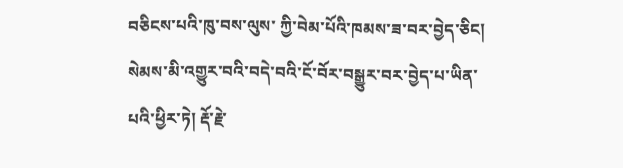བཅིངས་པའི་ཁུ་བས་ལུས་ ཀྱི་བེམ་པོའི་ཁམས་ཟ་བར་བྱེད་ཅིང། སེམས་མི་འགྱུར་བའི་བདེ་བའི་ངོ་བོར་བསྒྱུར་བར་བྱེད་པ་ཡིན་པའི་ཕྱིར་ཏེ། རྡོ་རྗེ་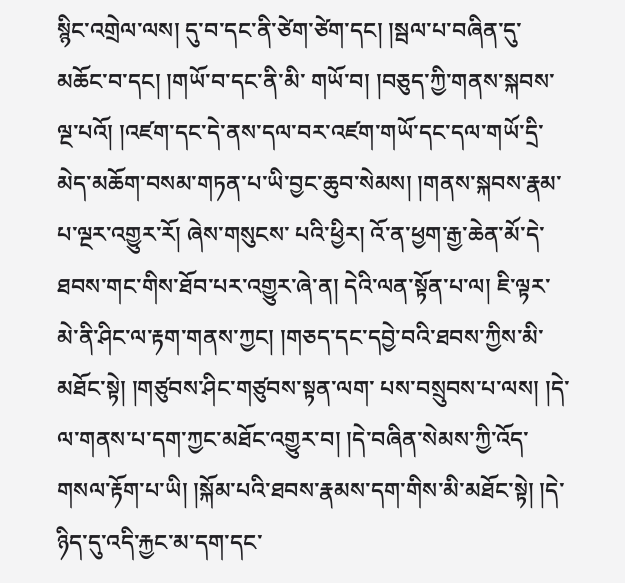སྙིང་འགྲེལ་ལས། དུ་བ་དང་ནི་ཙེག་ཙེག་དང། །སྦལ་པ་བཞིན་དུ་མཆོང་བ་དང། །གཡོ་བ་དང་ནི་མི་ གཡོ་བ། །བཅུད་ཀྱི་གནས་སྐབས་ལྔ་པའོ། །འཛག་དང་དེ་ནས་དལ་བར་འཛག་གཡོ་དང་དལ་གཡོ་དྲི་མེད་མཆོག་བསམ་གཏན་པ་ཡི་བྱང་ཆུབ་སེམས། །གནས་སྐབས་རྣམ་པ་ལྔར་འགྱུར་རོ། ཞེས་གསུངས་ པའི་ཕྱིར། འོ་ན་ཕྱག་རྒྱ་ཆེན་མོ་དེ་ཐབས་གང་གིས་ཐོབ་པར་འགྱུར་ཞེ་ན། དེའི་ལན་སྟོན་པ་ལ། ཇི་ལྟར་མེ་ནི་ཤིང་ལ་རྟག་གནས་ཀྱང། །གཅད་དང་དབྱེ་བའི་ཐབས་ཀྱིས་མི་མཐོང་སྟེ། །གཙུབས་ཤིང་གཙུབས་སྟན་ལག་ པས་བསྲུབས་པ་ལས། །དེ་ལ་གནས་པ་དག་ཀྱང་མཐོང་འགྱུར་བ། །དེ་བཞིན་སེམས་ཀྱི་འོད་གསལ་རྟོག་པ་ཡི། །སྐོམ་པའི་ཐབས་རྣམས་དག་གིས་མི་མཐོང་སྟེ། །དེ་ཉིད་དུ་འདི་རྐྱང་མ་དག་དང་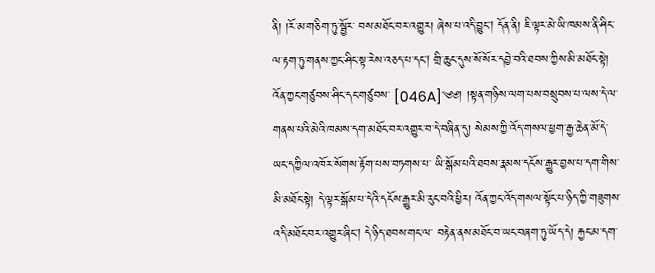ནི། །རོ་མ་གཅིག་ཏུ་སྦྱོར་ བས་མཐོང་བར་འགྱུར། ཞེས་པ་འདི་བྱུང། དོན་ནི། ཇི་ལྟར་མེ་ཡི་ཁམས་ནི་ཤིང་ལ་རྟག་ཏུ་གནས་ཀྱང་ཤིང་སྟ་རེས་འཅད་པ་དང། གྲི་ཆུང་དུས་སོ་སོར་དབྱེ་བའི་ཐབས་ཀྱིས་མི་མཐོང་སྟེ། འོན་ཀྱང་གཙུབས་ཤིང་དང་གཙུབས་ [046A]༄༅། །སྟན་གཉིས་ལག་པས་བསྲུབས་པ་ལས་དེ་ལ་གནས་པའི་མེའི་ཁམས་དག་མཐོང་བར་འགྱུར་བ་དེ་བཞིན་དུ། སེམས་ཀྱི་འོད་གསལ་ཕྱག་རྒྱ་ཆེན་མོ་དེ་ཡང་དཀྱིལ་འཁོར་སོགས་རྟོག་པས་བཏགས་པ་ ཡི་སྒོམ་པའི་ཐབས་རྣམས་དངོས་རྒྱུར་བྱས་པ་དག་གིས་མི་མཐོང་སྟེ། དེ་ལྟར་སྒོམ་པ་དེའི་དངོས་རྒྱུར་མི་རུང་བའི་ཕྱིར། འོན་ཀྱང་འོད་གསལ་སྟོང་པ་ཉིད་ཀྱི་གཟུགས་འདི་མཐོང་བར་འགྱུར་ཞིང། དེ་ཉིད་ཐབས་གང་ལ་ བརྟེན་ནས་མཐོང་བ་ཡང་བཞག་ཏུ་ཡོད་དེ། རྐྱང་མ་དག་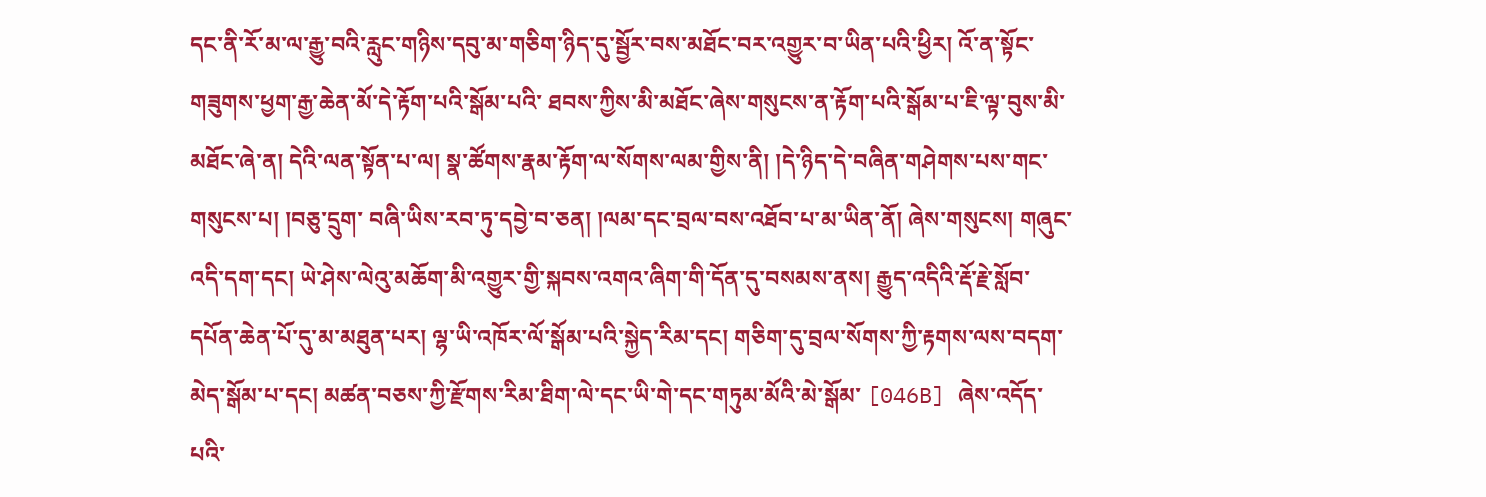དང་ནི་རོ་མ་ལ་རྒྱུ་བའི་རླུང་གཉིས་དབུ་མ་གཅིག་ཉིད་དུ་སྦྱོར་བས་མཐོང་བར་འགྱུར་བ་ཡིན་པའི་ཕྱིར། འོ་ན་སྟོང་གཟུགས་ཕྱག་རྒྱ་ཆེན་མོ་དེ་རྟོག་པའི་སྒོམ་པའི་ ཐབས་ཀྱིས་མི་མཐོང་ཞེས་གསུངས་ན་རྟོག་པའི་སྒོམ་པ་ཇི་ལྟ་བུས་མི་མཐོང་ཞེ་ན། དེའི་ལན་སྟོན་པ་ལ། སྣ་ཚོགས་རྣམ་རྟོག་ལ་སོགས་ལམ་གྱིས་ནི། །དེ་ཉིད་དེ་བཞིན་གཤེགས་པས་གང་གསུངས་པ། །བཅུ་དྲུག་ བཞི་ཡིས་རབ་ཏུ་དབྱེ་བ་ཅན། །ལམ་དང་བྲལ་བས་འཐོབ་པ་མ་ཡིན་ནོ། ཞེས་གསུངས། གཞུང་འདི་དག་དང། ཡེ་ཤེས་ལེའུ་མཆོག་མི་འགྱུར་གྱི་སྐབས་འགའ་ཞིག་གི་དོན་དུ་བསམས་ནས། རྒྱུད་འདིའི་རྡོ་རྗེ་སློབ་ དཔོན་ཆེན་པོ་དུ་མ་མཐུན་པར། ལྷ་ཡི་འཁོར་ལོ་སྒོམ་པའི་སྐྱེད་རིམ་དང། གཅིག་དུ་བྲལ་སོགས་ཀྱི་རྟགས་ལས་བདག་མེད་སྒོམ་པ་དང། མཚན་བཅས་ཀྱི་རྫོགས་རིམ་ཐིག་ལེ་དང་ཡི་གེ་དང་གཏུམ་མོའི་མེ་སྒོམ་ [046B] ཞེས་འདོད་པའི་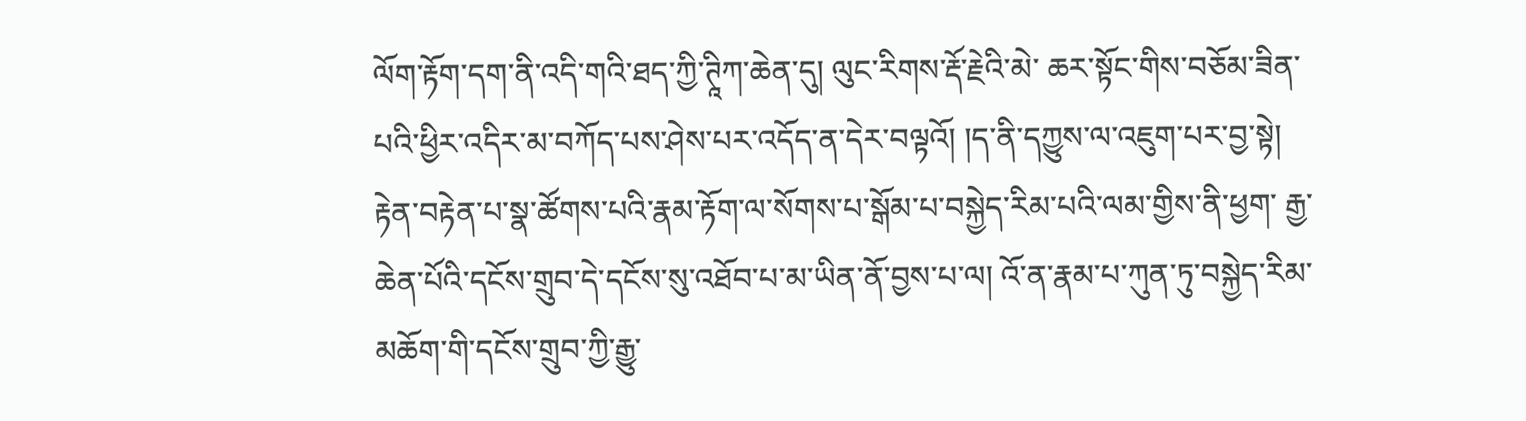ལོག་རྟོག་དག་ནི་འདི་གའི་ཐད་ཀྱི་ཊཱིཀ་ཆེན་དུ། ལུང་རིགས་རྡོ་རྗེའི་མེ་ ཆར་སྟོང་གིས་བཅོམ་ཟིན་པའི་ཕྱིར་འདིར་མ་བཀོད་པས་ཤེས་པར་འདོད་ན་དེར་བལྟའོ། །ད་ནི་དཀྱུས་ལ་འཇུག་པར་བྱ་སྟེ། རྟེན་བརྟེན་པ་སྣ་ཚོགས་པའི་རྣམ་རྟོག་ལ་སོགས་པ་སྒོམ་པ་བསྐྱེད་རིམ་པའི་ལམ་གྱིས་ནི་ཕྱག་ རྒྱ་ཆེན་པོའི་དངོས་གྲུབ་དེ་དངོས་སུ་འཐོབ་པ་མ་ཡིན་ནོ་བྱས་པ་ལ། འོ་ན་རྣམ་པ་ཀུན་ཏུ་བསྐྱེད་རིམ་མཆོག་གི་དངོས་གྲུབ་ཀྱི་རྒྱུ་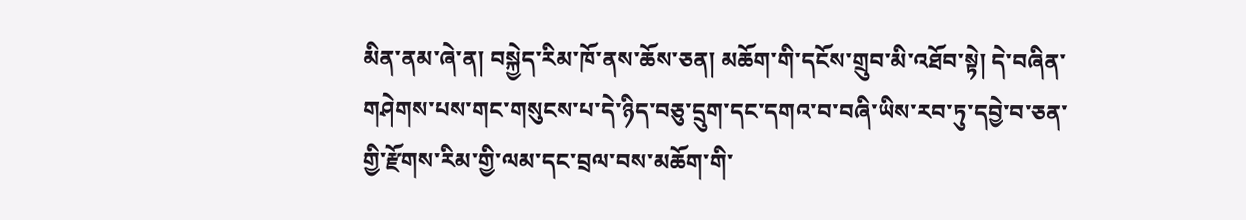མིན་ནམ་ཞེ་ན། བསྐྱེད་རིམ་ཁོ་ནས་ཆོས་ཅན། མཆོག་གི་དངོས་གྲུབ་མི་འཐོབ་སྟེ། དེ་བཞིན་ གཤེགས་པས་གང་གསུངས་པ་དེ་ཉིད་བཅུ་དྲུག་དང་དགའ་བ་བཞི་ཡིས་རབ་ཏུ་དབྱེ་བ་ཅན་གྱི་རྫོགས་རིམ་གྱི་ལམ་དང་བྲལ་བས་མཆོག་གི་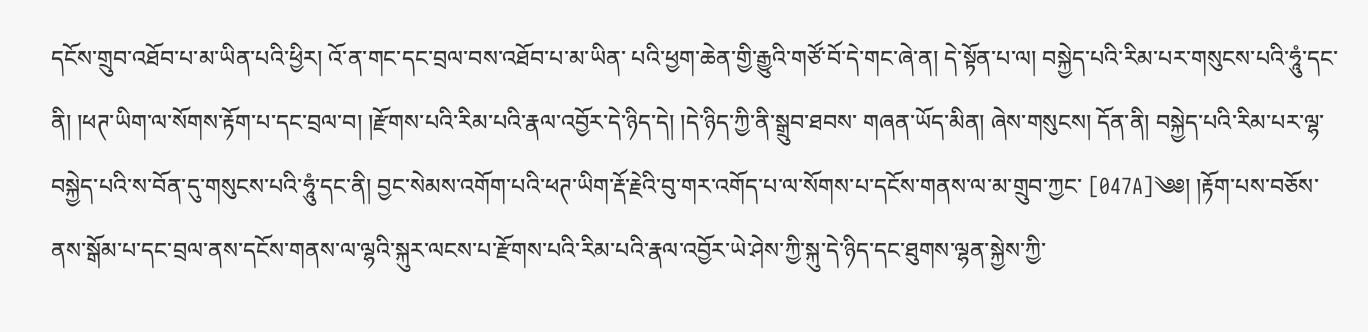དངོས་གྲུབ་འཐོབ་པ་མ་ཡིན་པའི་ཕྱིར། འོ་ན་གང་དང་བྲལ་བས་འཐོབ་པ་མ་ཡིན་ པའི་ཕྱག་ཆེན་གྱི་རྒྱུའི་གཙོ་བོ་དེ་གང་ཞེ་ན། དེ་སྟོན་པ་ལ། བསྐྱེད་པའི་རིམ་པར་གསུངས་པའི་ཧཱུཾ་དང་ནི། །ཕཊ་ཡིག་ལ་སོགས་རྟོག་པ་དང་བྲལ་བ། །རྫོགས་པའི་རིམ་པའི་རྣལ་འབྱོར་དེ་ཉིད་དེ། །དེ་ཉིད་ཀྱི་ནི་སྒྲུབ་ཐབས་ གཞན་ཡོད་མིན། ཞེས་གསུངས། དོན་ནི། བསྐྱེད་པའི་རིམ་པར་ལྷ་བསྐྱེད་པའི་ས་བོན་དུ་གསུངས་པའི་ཧཱུཾ་དང་ནི། བྱང་སེམས་འགོག་པའི་ཕཊ་ཡིག་རྡོ་རྗེའི་བུ་གར་འགོད་པ་ལ་སོགས་པ་དངོས་གནས་ལ་མ་གྲུབ་ཀྱང་ [047A]༄༅། །རྟོག་པས་བཅོས་ནས་སྒོམ་པ་དང་བྲལ་ནས་དངོས་གནས་ལ་ལྷའི་སྐུར་ལངས་པ་རྫོགས་པའི་རིམ་པའི་རྣལ་འབྱོར་ཡེ་ཤེས་ཀྱི་སྐུ་དེ་ཉིད་དང་ཐུགས་ལྷན་སྐྱེས་ཀྱི་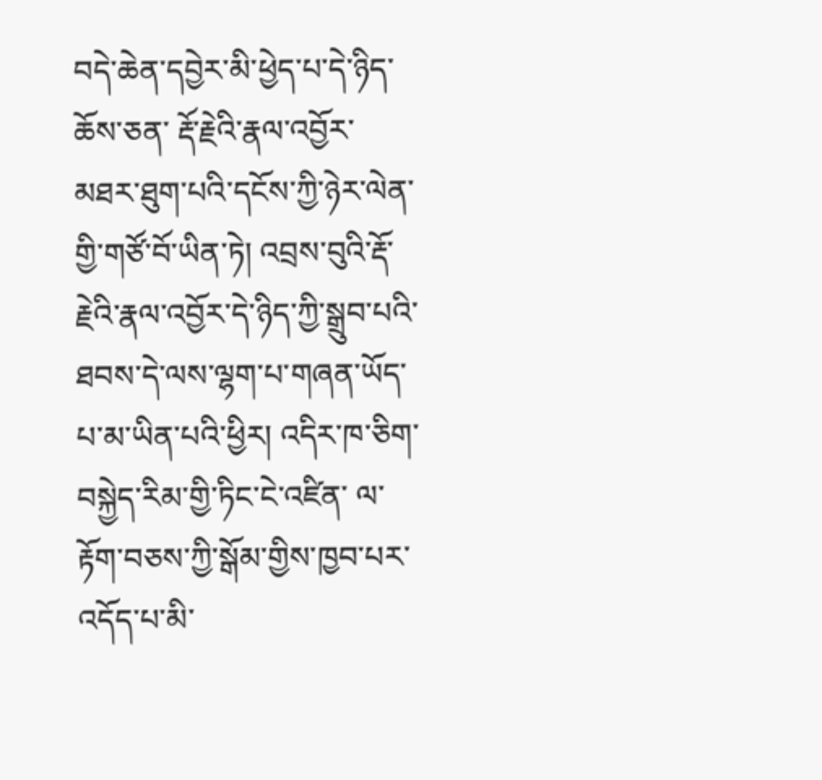བདེ་ཆེན་དབྱེར་མི་ཕྱེད་པ་དེ་ཉིད་ཆོས་ཅན་ རྡོ་རྗེའི་རྣལ་འབྱོར་མཐར་ཐུག་པའི་དངོས་ཀྱི་ཉེར་ལེན་གྱི་གཙོ་བོ་ཡིན་ཏེ། འབྲས་བུའི་རྡོ་རྗེའི་རྣལ་འབྱོར་དེ་ཉིད་ཀྱི་སྒྲུབ་པའི་ཐབས་དེ་ལས་ལྷག་པ་གཞན་ཡོད་པ་མ་ཡིན་པའི་ཕྱིར། འདིར་ཁ་ཅིག་བསྐྱེད་རིམ་གྱི་ཏིང་ངེ་འཛིན་ ལ་རྟོག་བཅས་ཀྱི་སྒོམ་གྱིས་ཁྱབ་པར་འདོད་པ་མི་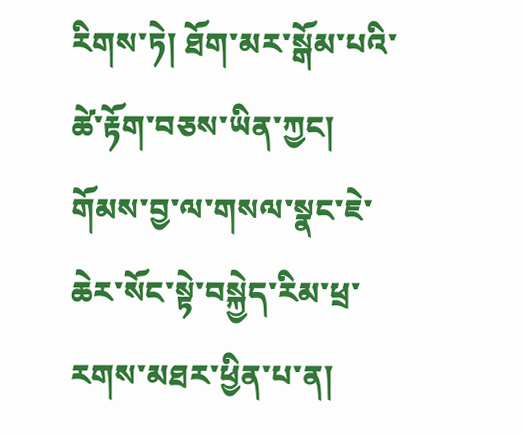རིགས་ཏེ། ཐོག་མར་སྒོམ་པའི་ཚེ་རྟོག་བཅས་ཡིན་ཀྱང། གོམས་བྱ་ལ་གསལ་སྣང་ཇེ་ཆེར་སོང་སྟེ་བསྐྱེད་རིམ་ཕྲ་རགས་མཐར་ཕྱིན་པ་ན།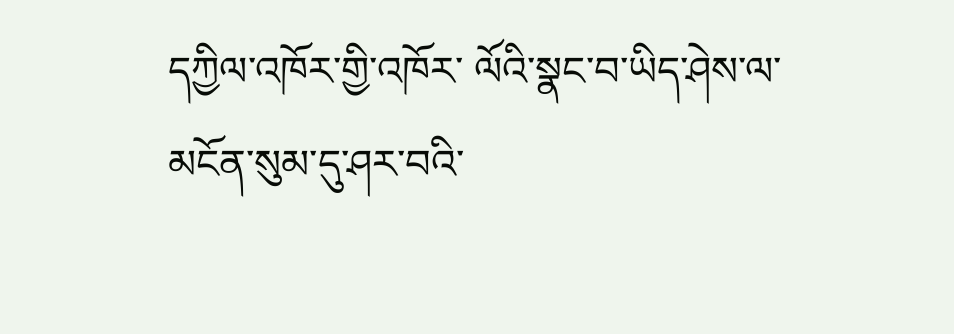དཀྱིལ་འཁོར་གྱི་འཁོར་ ལོའི་སྣང་བ་ཡིད་ཤེས་ལ་མངོན་སུམ་དུ་ཤར་བའི་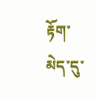རྟོག་མེད་དུ་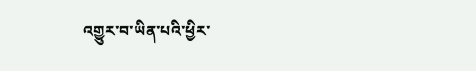འགྱུར་བ་ཡིན་པའི་ཕྱིར་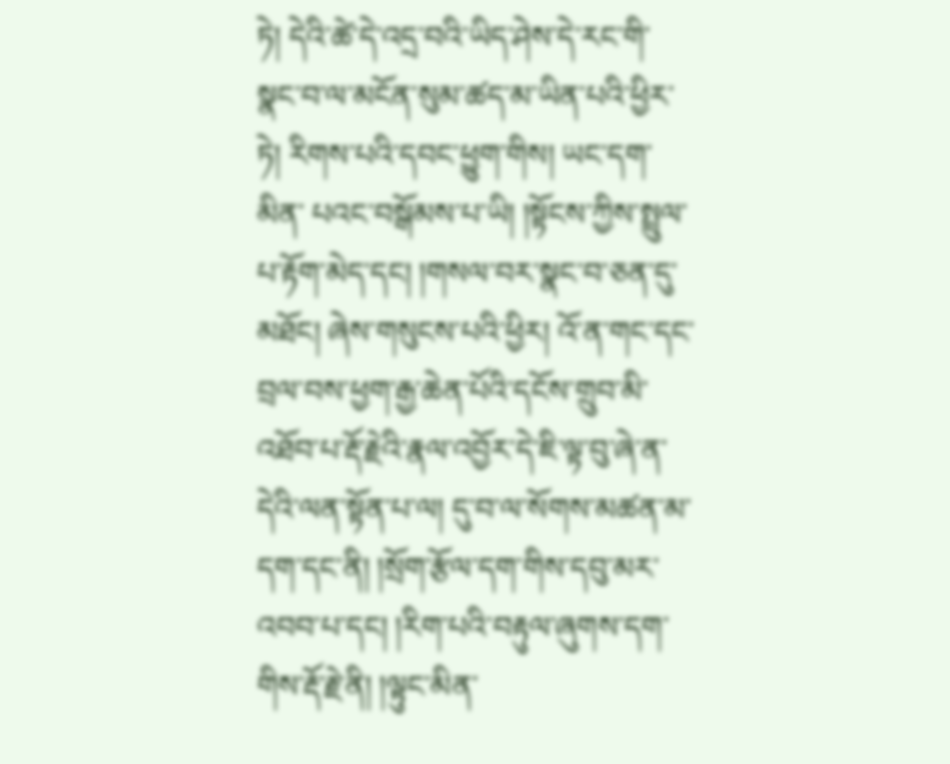ཏེ། དེའི་ཚེ་དེ་འདྲ་བའི་ཡིད་ཤེས་དེ་རང་གི་སྣང་བ་ལ་མངོན་སུམ་ཚད་མ་ཡིན་པའི་ཕྱིར་ཏེ། རིགས་པའི་དབང་ཕྱུག་གིས། ཡང་དག་མིན་ པའང་བསྒོམས་པ་ཡི། །སྟོངས་ཀྱིས་སྤྲུལ་པ་རྟོག་མེད་དང། །གསལ་བར་སྣང་བ་ཅན་དུ་མཐོང། ཞེས་གསུངས་པའི་ཕྱིར། འོ་ན་གང་དང་བྲལ་བས་ཕྱག་རྒྱ་ཆེན་པོའི་དངོས་གྲུབ་མི་འཐོབ་པ་རྡོ་རྗེའི་རྣལ་འབྱོར་དེ་ཇི་ལྟ་བུ་ཞེ་ན་ དེའི་ལན་སྟོན་པ་ལ། དུ་བ་ལ་སོགས་མཚན་མ་དག་དང་ནི། །སྲོག་རྩོལ་དག་གིས་དབུ་མར་འབབ་པ་དང། །རིག་པའི་བརྟུལ་ཞུགས་དག་གིས་རྡོ་རྗེ་ནི། །ལྟུང་མིན་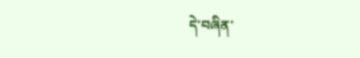དེ་བཞིན་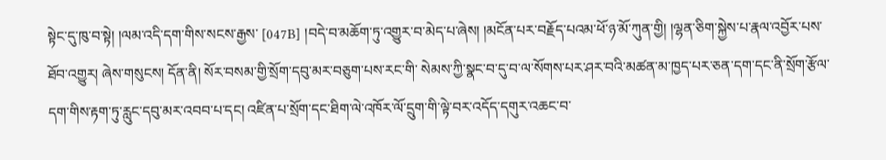སྟེང་དུ་ཁུ་བ་སྟེ། །ལམ་འདི་དག་གིས་སངས་རྒྱས་ [047B] །བདེ་བ་མཆོག་ཏུ་འགྱུར་བ་མེད་པ་ཞེས། །མངོན་པར་བརྗོད་པའམ་ཕོ་ཉ་མོ་ཀུན་གྱི། །ལྷན་ཅིག་སྐྱེས་པ་རྣལ་འབྱོར་པས་ཐོབ་འགྱུར། ཞེས་གསུངས། དོན་ནི། སོར་བསམ་གྱི་སྲོག་དབུ་མར་བཅུག་པས་རང་གི་ སེམས་ཀྱི་སྣང་བ་དུ་བ་ལ་སོགས་པར་ཤར་བའི་མཚན་མ་ཁྱད་པར་ཅན་དག་དང་ནི་སྲོག་རྩོལ་དག་གིས་རྟག་ཏུ་རླུང་དབུ་མར་འབབ་པ་དང། འཛིན་པ་སྲོག་དང་ཐིག་ལེ་འཁོར་ལོ་དྲུག་གི་ལྟེ་བར་འདོད་དགུར་འཆང་བ་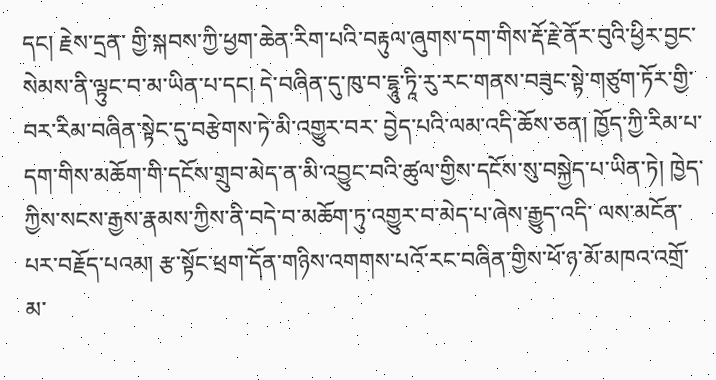དང། རྗེས་དྲན་ གྱི་སྐབས་ཀྱི་ཕྱག་ཆེན་རིག་པའི་བརྟུལ་ཞུགས་དག་གིས་རྡོ་རྗེ་ནོར་བུའི་ཕྱིར་བྱང་སེམས་ནི་ལྟུང་བ་མ་ཡིན་པ་དང། དེ་བཞིན་དུ་ཁུ་བ་དྷཱུ་ཏཱི་རུ་རང་གནས་བཟུང་སྟེ་གཙུག་ཏོར་གྱི་བར་རིམ་བཞིན་སྟེང་དུ་བརྩེགས་ཏེ་མི་འགྱུར་བར་ བྱེད་པའི་ལམ་འདི་ཆོས་ཅན། ཁྱོད་ཀྱི་རིམ་པ་དག་གིས་མཆོག་གི་དངོས་གྲུབ་མེད་ན་མི་འབྱུང་བའི་ཚུལ་གྱིས་དངོས་སུ་བསྐྱེད་པ་ཡིན་ཏེ། ཁྱེད་ཀྱིས་སངས་རྒྱས་རྣམས་ཀྱིས་ནི་བདེ་བ་མཆོག་ཏུ་འགྱུར་བ་མེད་པ་ཞེས་རྒྱུད་འདི་ ལས་མངོན་པར་བརྗོད་པའམ། རྩ་སྟོང་ཕྲག་དོན་གཉིས་འགགས་པའོ་རང་བཞིན་གྱིས་ཕོ་ཉ་མོ་མཁའ་འགྲོ་མ་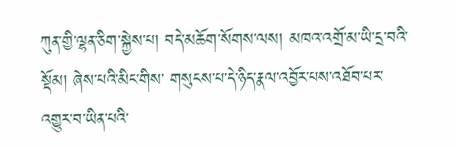ཀུན་གྱི་ལྷན་ཅིག་སྐྱེས་པ། བདེ་མཆོག་སོགས་ལས། མཁའ་འགྲོ་མ་ཡི་དྲ་བའི་སྡོམ། ཞེས་པའི་མིང་གིས་ གསུངས་པ་དེ་ཉིད་རྣལ་འབྱོར་པས་འཐོབ་པར་འགྱུར་བ་ཡིན་པའི་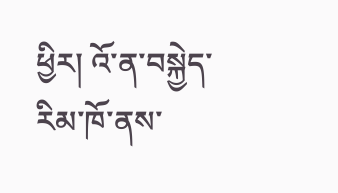ཕྱིར། འོ་ན་བསྐྱེད་རིམ་ཁོ་ནས་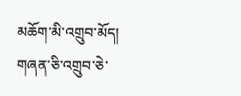མཆོག་མི་འགྲུབ་མོད། གཞན་ཅི་འགྲུབ་ཅེ་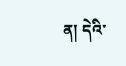ན། དེའི་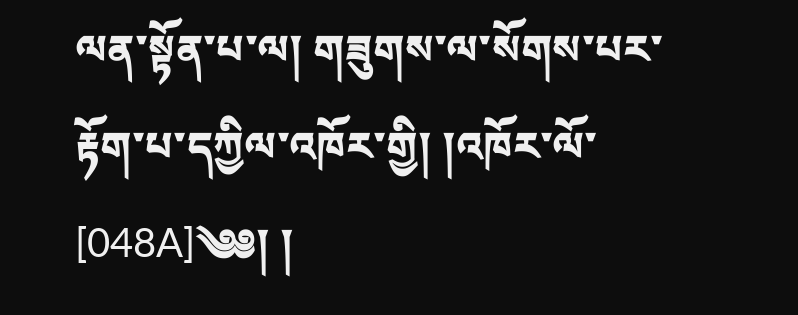ལན་སྟོན་པ་ལ། གཟུགས་ལ་སོགས་པར་རྟོག་པ་དཀྱིལ་འཁོར་གྱི། །འཁོར་ལོ་ [048A]༄༅། །